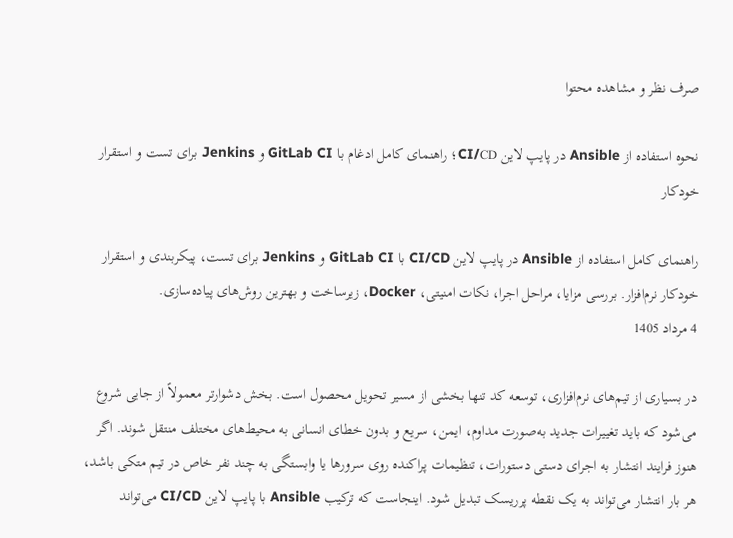صرف نظر و مشاهده محتوا

نحوه استفاده از Ansible در پایپ لاین CI/CD؛ راهنمای کامل ادغام با GitLab CI و Jenkins برای تست و استقرار خودکار

راهنمای کامل استفاده از Ansible در پایپ لاین CI/CD با GitLab CI و Jenkins برای تست، پیکربندی و استقرار خودکار نرم‌افزار. بررسی مزایا، مراحل اجرا، نکات امنیتی، Docker، زیرساخت و بهترین روش‌های پیاده‌سازی.
4 مرداد 1405

در بسیاری از تیم‌های نرم‌افزاری، توسعه کد تنها بخشی از مسیر تحویل محصول است. بخش دشوارتر معمولاً از جایی شروع می‌شود که باید تغییرات جدید به‌صورت مداوم، ایمن، سریع و بدون خطای انسانی به محیط‌های مختلف منتقل شوند. اگر هنوز فرایند انتشار به اجرای دستی دستورات، تنظیمات پراکنده روی سرورها یا وابستگی به چند نفر خاص در تیم متکی باشد، هر بار انتشار می‌تواند به یک نقطه پرریسک تبدیل شود. اینجاست که ترکیب Ansible با پایپ لاین CI/CD می‌تواند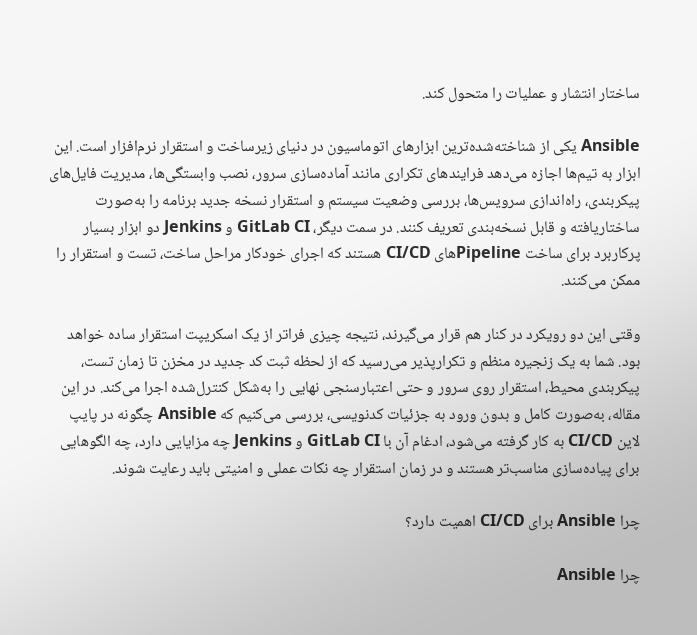ساختار انتشار و عملیات را متحول کند.

Ansible یکی از شناخته‌شده‌ترین ابزارهای اتوماسیون در دنیای زیرساخت و استقرار نرم‌افزار است. این ابزار به تیم‌ها اجازه می‌دهد فرایندهای تکراری مانند آماده‌سازی سرور، نصب وابستگی‌ها، مدیریت فایل‌های پیکربندی، راه‌اندازی سرویس‌ها، بررسی وضعیت سیستم و استقرار نسخه جدید برنامه را به‌صورت ساختاریافته و قابل نسخه‌بندی تعریف کنند. در سمت دیگر، GitLab CI و Jenkins دو ابزار بسیار پرکاربرد برای ساخت Pipelineهای CI/CD هستند که اجرای خودکار مراحل ساخت، تست و استقرار را ممکن می‌کنند.

وقتی این دو رویکرد در کنار هم قرار می‌گیرند، نتیجه چیزی فراتر از یک اسکریپت استقرار ساده خواهد بود. شما به یک زنجیره منظم و تکرارپذیر می‌رسید که از لحظه ثبت کد جدید در مخزن تا زمان تست، پیکربندی محیط، استقرار روی سرور و حتی اعتبارسنجی نهایی را به‌شکل کنترل‌شده اجرا می‌کند. در این مقاله، به‌صورت کامل و بدون ورود به جزئیات کدنویسی، بررسی می‌کنیم که Ansible چگونه در پایپ لاین CI/CD به کار گرفته می‌شود، ادغام آن با GitLab CI و Jenkins چه مزایایی دارد، چه الگوهایی برای پیاده‌سازی مناسب‌تر هستند و در زمان استقرار چه نکات عملی و امنیتی باید رعایت شوند.

چرا Ansible برای CI/CD اهمیت دارد؟

چرا Ansible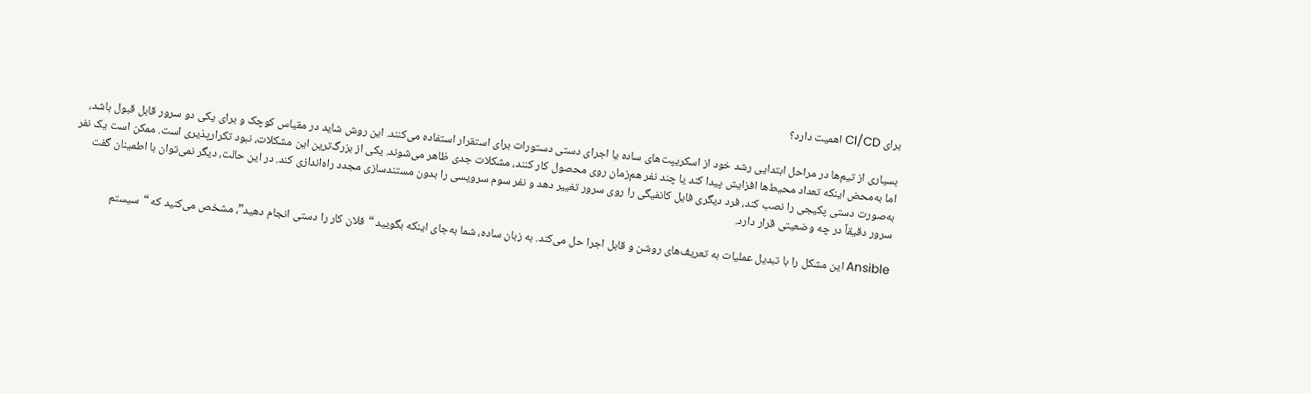برای CI/CD اهمیت دارد؟

بسیاری از تیم‌ها در مراحل ابتدایی رشد خود از اسکریپت‌های ساده یا اجرای دستی دستورات برای استقرار استفاده می‌کنند. این روش شاید در مقیاس کوچک و برای یکی دو سرور قابل قبول باشد، اما به‌محض اینکه تعداد محیط‌ها افزایش پیدا کند یا چند نفر هم‌زمان روی محصول کار کنند، مشکلات جدی ظاهر می‌شوند. یکی از بزرگ‌ترین این مشکلات، نبود تکرارپذیری است. ممکن است یک نفر به‌صورت دستی پکیجی را نصب کند، فرد دیگری فایل کانفیگی را روی سرور تغییر دهد و نفر سوم سرویسی را بدون مستندسازی مجدد راه‌اندازی کند. در این حالت، دیگر نمی‌توان با اطمینان گفت سرور دقیقاً در چه وضعیتی قرار دارد.

Ansible این مشکل را با تبدیل عملیات به تعریف‌های روشن و قابل اجرا حل می‌کند. به زبان ساده، شما به‌جای اینکه بگویید “فلان کار را دستی انجام دهید”، مشخص می‌کنید که “سیستم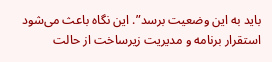باید به این وضعیت برسد”. این نگاه باعث می‌شود استقرار برنامه و مدیریت زیرساخت از حالت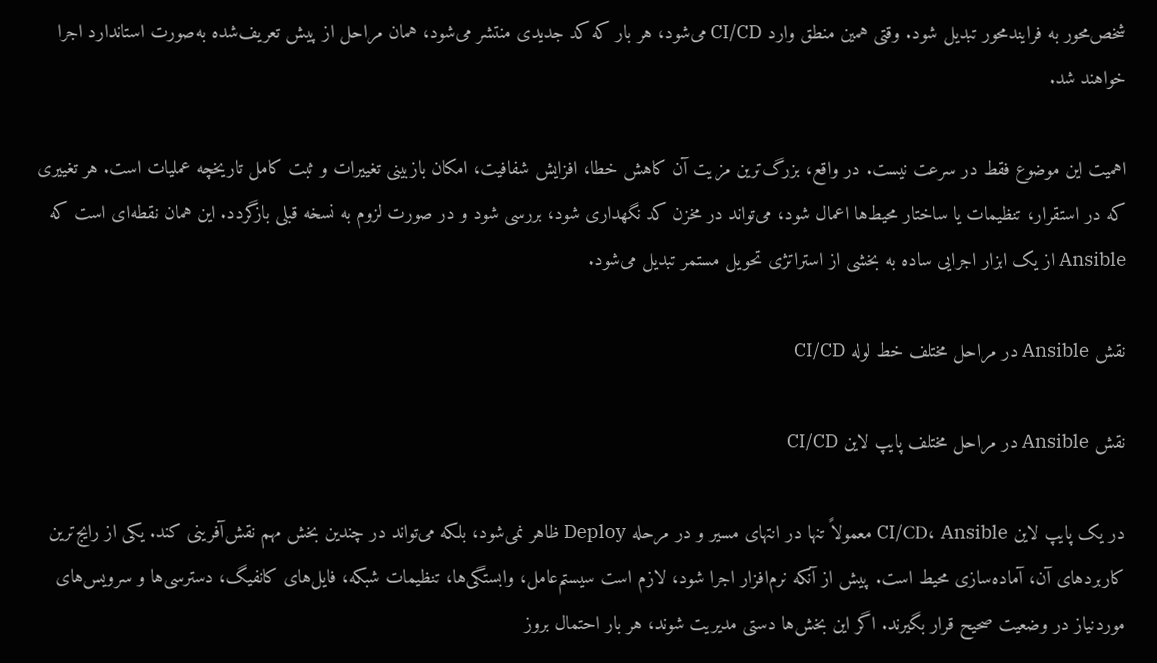شخص‌محور به فرایندمحور تبدیل شود. وقتی همین منطق وارد CI/CD می‌شود، هر بار که کد جدیدی منتشر می‌شود، همان مراحل از پیش تعریف‌شده به‌صورت استاندارد اجرا خواهند شد.

اهمیت این موضوع فقط در سرعت نیست. در واقع، بزرگ‌ترین مزیت آن کاهش خطا، افزایش شفافیت، امکان بازبینی تغییرات و ثبت کامل تاریخچه عملیات است. هر تغییری که در استقرار، تنظیمات یا ساختار محیط‌ها اعمال شود، می‌تواند در مخزن کد نگهداری شود، بررسی شود و در صورت لزوم به نسخه قبلی بازگردد. این همان نقطه‌ای است که Ansible از یک ابزار اجرایی ساده به بخشی از استراتژی تحویل مستمر تبدیل می‌شود.

نقش Ansible در مراحل مختلف خط لوله CI/CD

نقش Ansible در مراحل مختلف پایپ لاین CI/CD

در یک پایپ لاین CI/CD، Ansible معمولاً تنها در انتهای مسیر و در مرحله Deploy ظاهر نمی‌شود، بلکه می‌تواند در چندین بخش مهم نقش‌آفرینی کند. یکی از رایج‌ترین کاربردهای آن، آماده‌سازی محیط است. پیش از آنکه نرم‌افزار اجرا شود، لازم است سیستم‌عامل، وابستگی‌ها، تنظیمات شبکه، فایل‌های کانفیگ، دسترسی‌ها و سرویس‌های موردنیاز در وضعیت صحیح قرار بگیرند. اگر این بخش‌ها دستی مدیریت شوند، هر بار احتمال بروز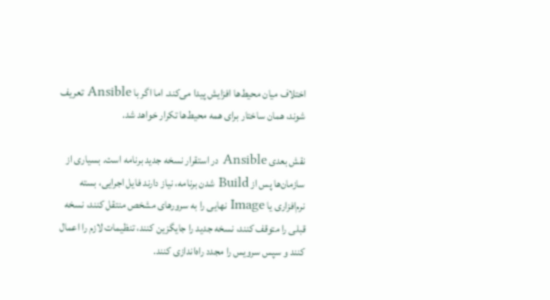اختلاف میان محیط‌ها افزایش پیدا می‌کند. اما اگر با Ansible تعریف شوند، همان ساختار برای همه محیط‌ها تکرار خواهد شد.

نقش بعدی Ansible در استقرار نسخه جدید برنامه است. بسیاری از سازمان‌ها پس از Build شدن برنامه، نیاز دارند فایل اجرایی، بسته نرم‌افزاری یا Image نهایی را به سرورهای مشخص منتقل کنند، نسخه قبلی را متوقف کنند، نسخه جدید را جایگزین کنند، تنظیمات لازم را اعمال کنند و سپس سرویس را مجدد راه‌اندازی کنند.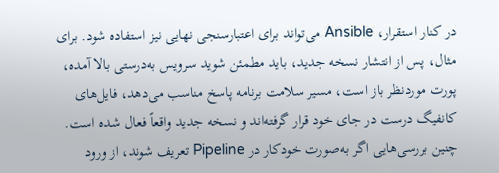در کنار استقرار، Ansible می‌تواند برای اعتبارسنجی نهایی نیز استفاده شود. برای مثال، پس از انتشار نسخه جدید، باید مطمئن شوید سرویس به‌درستی بالا آمده، پورت موردنظر باز است، مسیر سلامت برنامه پاسخ مناسب می‌دهد، فایل‌های کانفیگ درست در جای خود قرار گرفته‌اند و نسخه جدید واقعاً فعال شده است. چنین بررسی‌هایی اگر به‌صورت خودکار در Pipeline تعریف شوند، از ورود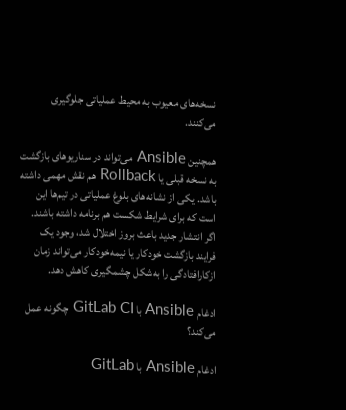نسخه‌های معیوب به محیط عملیاتی جلوگیری می‌کنند.

همچنین Ansible می‌تواند در سناریوهای بازگشت به نسخه قبلی یا Rollback هم نقش مهمی داشته باشد. یکی از نشانه‌های بلوغ عملیاتی در تیم‌ها این است که برای شرایط شکست هم برنامه داشته باشند. اگر انتشار جدید باعث بروز اختلال شد، وجود یک فرایند بازگشت خودکار یا نیمه‌خودکار می‌تواند زمان ازکارافتادگی را به‌شکل چشمگیری کاهش دهد.

ادغام Ansible با GitLab CI چگونه عمل می‌کند؟

ادغام Ansible با GitLab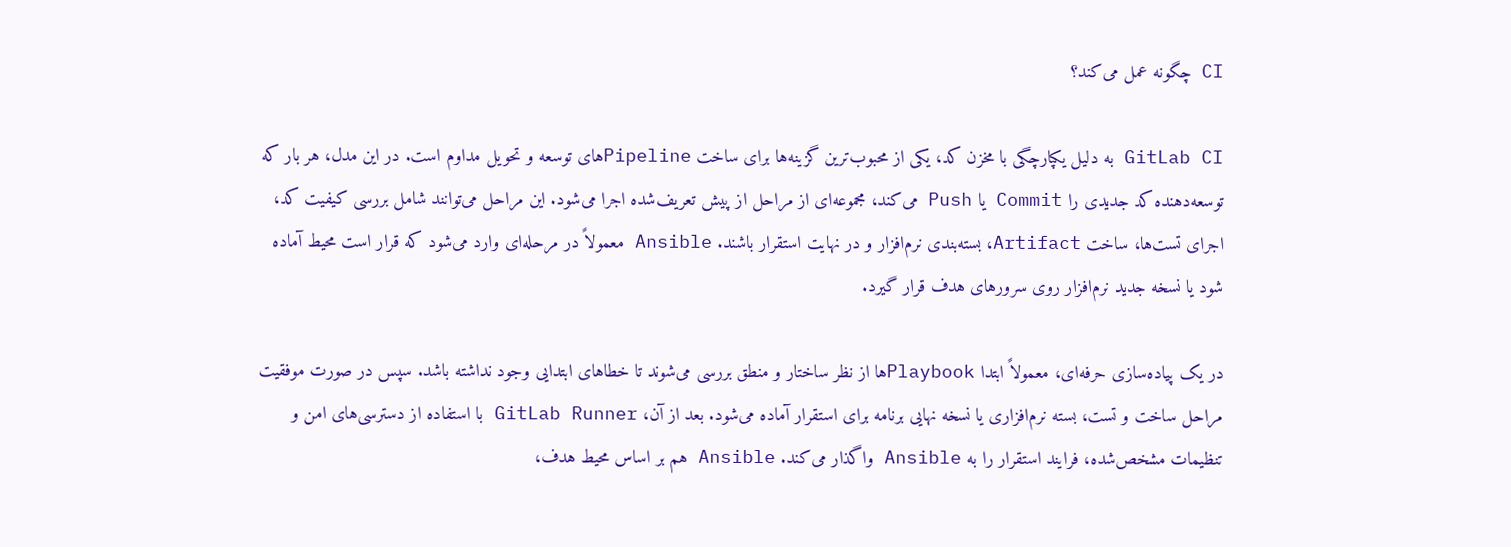CI چگونه عمل می‌کند؟

GitLab CI به دلیل یکپارچگی با مخزن کد، یکی از محبوب‌ترین گزینه‌ها برای ساخت Pipelineهای توسعه و تحویل مداوم است. در این مدل، هر بار که توسعه‌دهنده کد جدیدی را Commit یا Push می‌کند، مجموعه‌ای از مراحل از پیش تعریف‌شده اجرا می‌شود. این مراحل می‌توانند شامل بررسی کیفیت کد، اجرای تست‌ها، ساخت Artifact، بسته‌بندی نرم‌افزار و در نهایت استقرار باشند. Ansible معمولاً در مرحله‌ای وارد می‌شود که قرار است محیط آماده شود یا نسخه جدید نرم‌افزار روی سرورهای هدف قرار گیرد.

در یک پیاده‌سازی حرفه‌ای، معمولاً ابتدا Playbookها از نظر ساختار و منطق بررسی می‌شوند تا خطاهای ابتدایی وجود نداشته باشد. سپس در صورت موفقیت مراحل ساخت و تست، بسته نرم‌افزاری یا نسخه نهایی برنامه برای استقرار آماده می‌شود. بعد از آن، GitLab Runner با استفاده از دسترسی‌های امن و تنظیمات مشخص‌شده، فرایند استقرار را به Ansible واگذار می‌کند. Ansible هم بر اساس محیط هدف،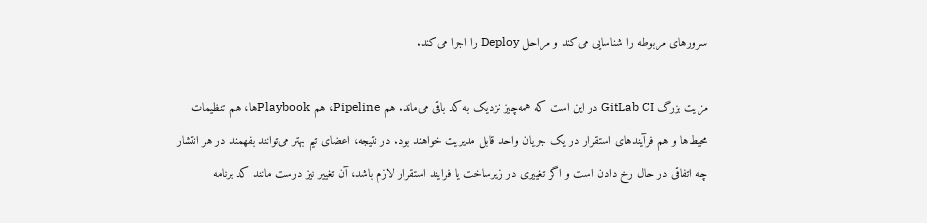سرورهای مربوطه را شناسایی می‌کند و مراحل Deploy را اجرا می‌کند.

مزیت بزرگ GitLab CI در این است که همه‌چیز نزدیک به کد باقی می‌ماند. هم Pipeline، هم Playbookها، هم تنظیمات محیط‌ها و هم فرآیندهای استقرار در یک جریان واحد قابل مدیریت خواهند بود. در نتیجه، اعضای تیم بهتر می‌توانند بفهمند در هر انتشار چه اتفاقی در حال رخ دادن است و اگر تغییری در زیرساخت یا فرایند استقرار لازم باشد، آن تغییر نیز درست مانند کد برنامه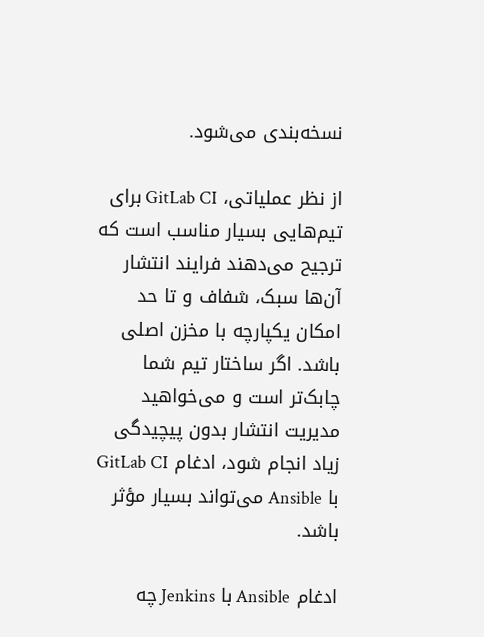نسخه‌بندی می‌شود.

از نظر عملیاتی، GitLab CI برای تیم‌هایی بسیار مناسب است که ترجیح می‌دهند فرایند انتشار آن‌ها سبک، شفاف و تا حد امکان یکپارچه با مخزن اصلی باشد. اگر ساختار تیم شما چابک‌تر است و می‌خواهید مدیریت انتشار بدون پیچیدگی زیاد انجام شود، ادغام GitLab CI با Ansible می‌تواند بسیار مؤثر باشد.

ادغام Ansible با Jenkins چه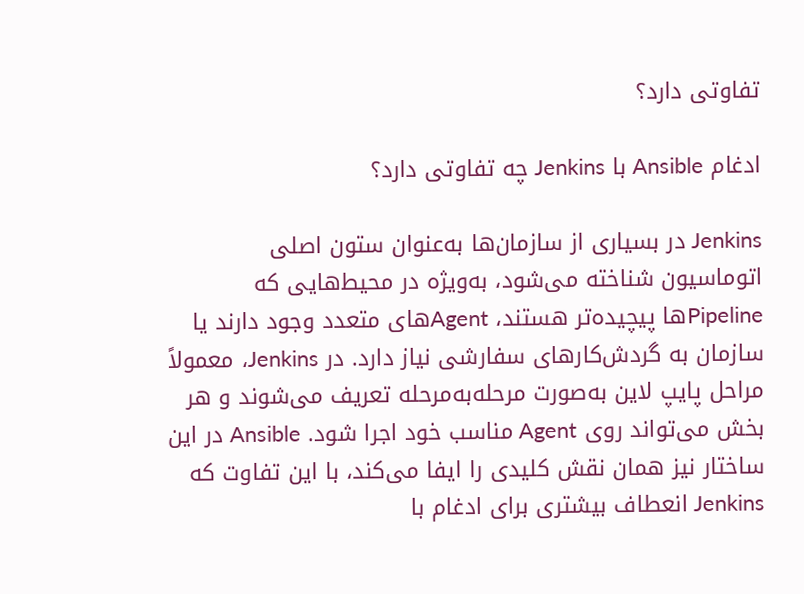تفاوتی دارد؟

ادغام Ansible با Jenkins چه تفاوتی دارد؟

Jenkins در بسیاری از سازمان‌ها به‌عنوان ستون اصلی اتوماسیون شناخته می‌شود، به‌ویژه در محیط‌هایی که Pipelineها پیچیده‌تر هستند، Agentهای متعدد وجود دارند یا سازمان به گردش‌کارهای سفارشی نیاز دارد. در Jenkins، معمولاً مراحل پایپ لاین به‌صورت مرحله‌به‌مرحله تعریف می‌شوند و هر بخش می‌تواند روی Agent مناسب خود اجرا شود. Ansible در این ساختار نیز همان نقش کلیدی را ایفا می‌کند، با این تفاوت که Jenkins انعطاف بیشتری برای ادغام با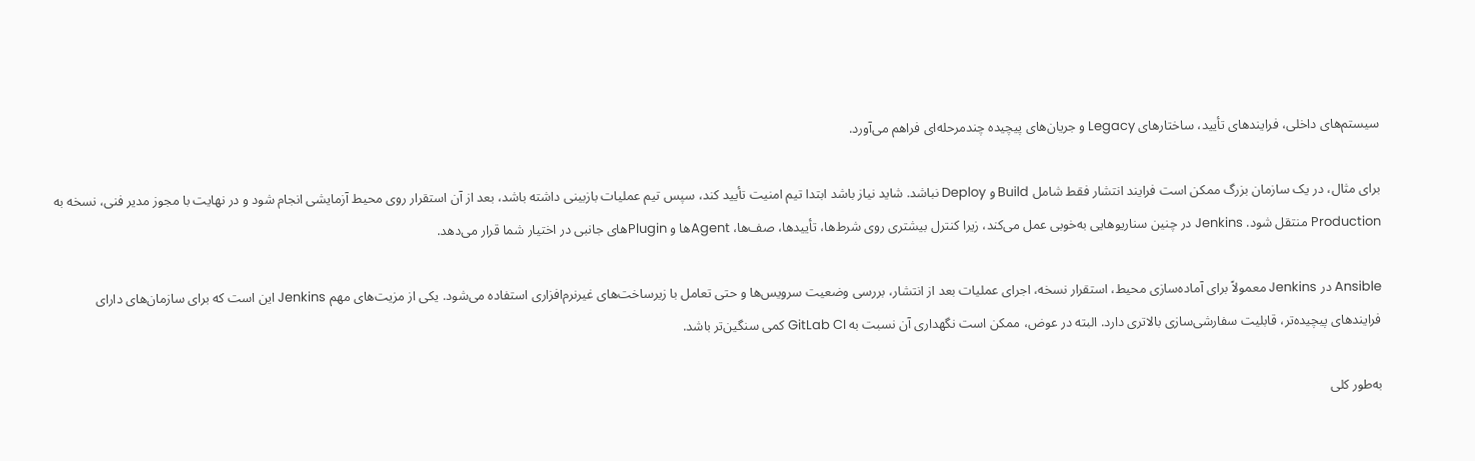سیستم‌های داخلی، فرایندهای تأیید، ساختارهای Legacy و جریان‌های پیچیده چندمرحله‌ای فراهم می‌آورد.

برای مثال، در یک سازمان بزرگ ممکن است فرایند انتشار فقط شامل Build و Deploy نباشد. شاید نیاز باشد ابتدا تیم امنیت تأیید کند، سپس تیم عملیات بازبینی داشته باشد، بعد از آن استقرار روی محیط آزمایشی انجام شود و در نهایت با مجوز مدیر فنی، نسخه به Production منتقل شود. Jenkins در چنین سناریوهایی به‌خوبی عمل می‌کند، زیرا کنترل بیشتری روی شرط‌ها، تأییدها، صف‌ها، Agentها و Pluginهای جانبی در اختیار شما قرار می‌دهد.

Ansible در Jenkins معمولاً برای آماده‌سازی محیط، استقرار نسخه، اجرای عملیات بعد از انتشار، بررسی وضعیت سرویس‌ها و حتی تعامل با زیرساخت‌های غیرنرم‌افزاری استفاده می‌شود. یکی از مزیت‌های مهم Jenkins این است که برای سازمان‌های دارای فرایندهای پیچیده‌تر، قابلیت سفارشی‌سازی بالاتری دارد. البته در عوض، ممکن است نگهداری آن نسبت به GitLab CI کمی سنگین‌تر باشد.

به‌طور کلی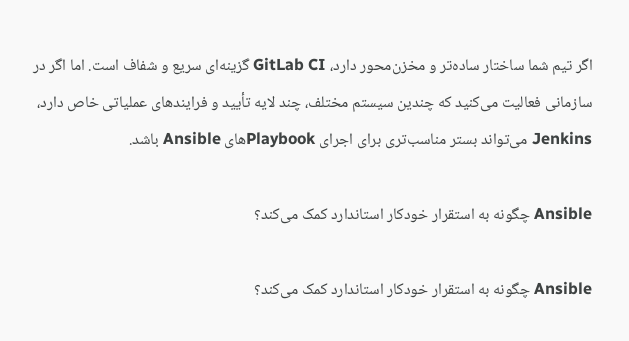اگر تیم شما ساختار ساده‌تر و مخزن‌محور دارد، GitLab CI گزینه‌ای سریع و شفاف است. اما اگر در سازمانی فعالیت می‌کنید که چندین سیستم مختلف، چند لایه تأیید و فرایندهای عملیاتی خاص دارد، Jenkins می‌تواند بستر مناسب‌تری برای اجرای Playbookهای Ansible باشد.

Ansible چگونه به استقرار خودکار استاندارد کمک می‌کند؟

Ansible چگونه به استقرار خودکار استاندارد کمک می‌کند؟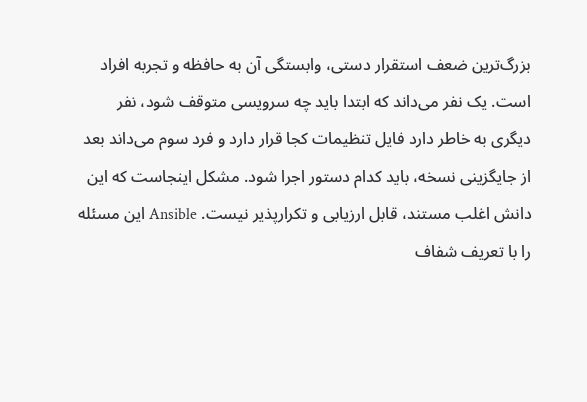بزرگ‌ترین ضعف استقرار دستی، وابستگی آن به حافظه و تجربه افراد است. یک نفر می‌داند که ابتدا باید چه سرویسی متوقف شود، نفر دیگری به خاطر دارد فایل تنظیمات کجا قرار دارد و فرد سوم می‌داند بعد از جایگزینی نسخه، باید کدام دستور اجرا شود. مشکل اینجاست که این دانش اغلب مستند، قابل ارزیابی و تکرارپذیر نیست. Ansible این مسئله را با تعریف شفاف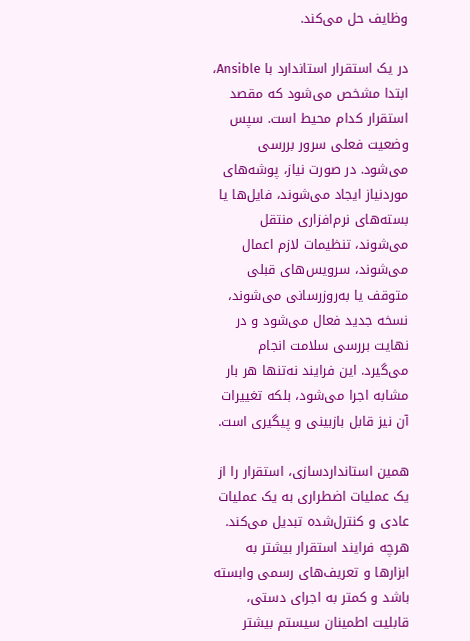وظایف حل می‌کند.

در یک استقرار استاندارد با Ansible، ابتدا مشخص می‌شود که مقصد استقرار کدام محیط است. سپس وضعیت فعلی سرور بررسی می‌شود. در صورت نیاز، پوشه‌های موردنیاز ایجاد می‌شوند، فایل‌ها یا بسته‌های نرم‌افزاری منتقل می‌شوند، تنظیمات لازم اعمال می‌شوند، سرویس‌های قبلی متوقف یا به‌روزرسانی می‌شوند، نسخه جدید فعال می‌شود و در نهایت بررسی سلامت انجام می‌گیرد. این فرایند نه‌تنها هر بار مشابه اجرا می‌شود، بلکه تغییرات آن نیز قابل بازبینی و پیگیری است.

همین استانداردسازی، استقرار را از یک عملیات اضطراری به یک عملیات عادی و کنترل‌شده تبدیل می‌کند. هرچه فرایند استقرار بیشتر به ابزارها و تعریف‌های رسمی وابسته باشد و کمتر به اجرای دستی، قابلیت اطمینان سیستم بیشتر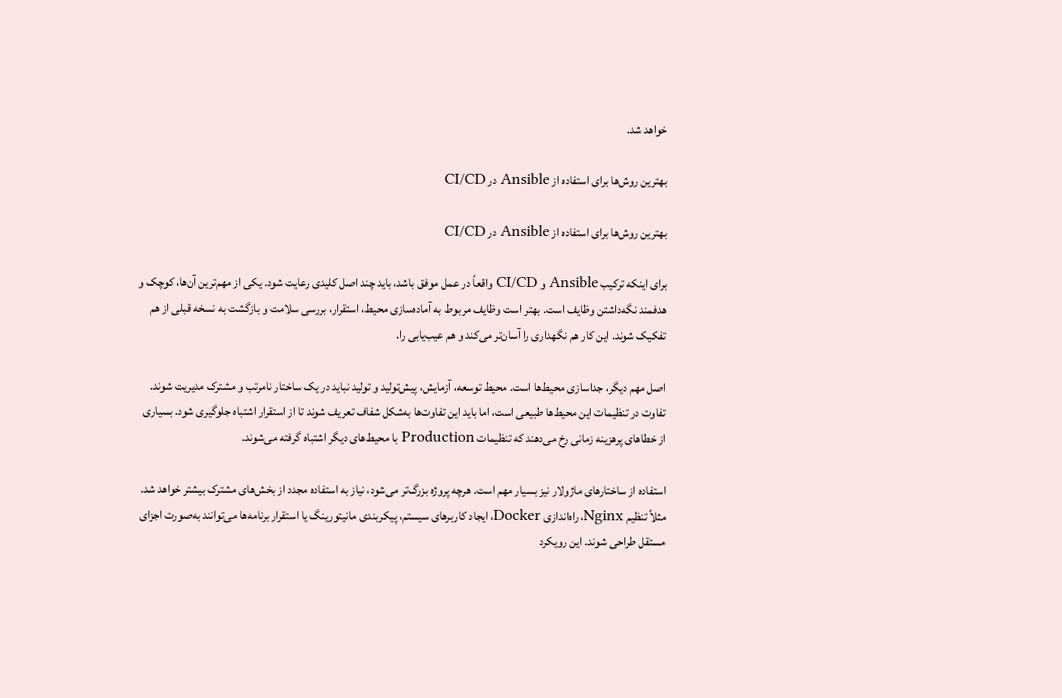خواهد شد.

بهترین روش‌ها برای استفاده از Ansible در CI/CD

بهترین روش‌ها برای استفاده از Ansible در CI/CD

برای اینکه ترکیب Ansible و CI/CD واقعاً در عمل موفق باشد، باید چند اصل کلیدی رعایت شود. یکی از مهم‌ترین آن‌ها، کوچک و هدفمند نگه‌داشتن وظایف است. بهتر است وظایف مربوط به آماده‌سازی محیط، استقرار، بررسی سلامت و بازگشت به نسخه قبلی از هم تفکیک شوند. این کار هم نگهداری را آسان‌تر می‌کند و هم عیب‌یابی را.

اصل مهم دیگر، جداسازی محیط‌ها است. محیط توسعه، آزمایش، پیش‌تولید و تولید نباید در یک ساختار نامرتب و مشترک مدیریت شوند. تفاوت در تنظیمات این محیط‌ها طبیعی است، اما باید این تفاوت‌ها به‌شکل شفاف تعریف شوند تا از استقرار اشتباه جلوگیری شود. بسیاری از خطاهای پرهزینه زمانی رخ می‌دهند که تنظیمات Production با محیط‌های دیگر اشتباه گرفته می‌شوند.

استفاده از ساختارهای ماژولار نیز بسیار مهم است. هرچه پروژه بزرگ‌تر می‌شود، نیاز به استفاده مجدد از بخش‌های مشترک بیشتر خواهد شد. مثلاً تنظیم Nginx، راه‌اندازی Docker، ایجاد کاربرهای سیستم، پیکربندی مانیتورینگ یا استقرار برنامه‌ها می‌توانند به‌صورت اجزای مستقل طراحی شوند. این رویکرد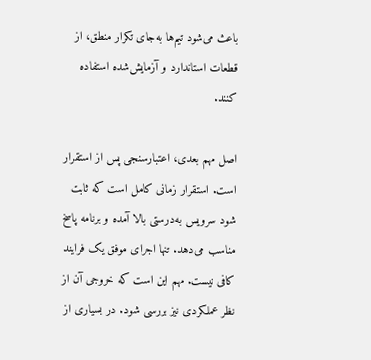باعث می‌شود تیم‌ها به‌جای تکرار منطق، از قطعات استاندارد و آزمایش‌شده استفاده کنند.

اصل مهم بعدی، اعتبارسنجی پس از استقرار است. استقرار زمانی کامل است که ثابت شود سرویس به‌درستی بالا آمده و برنامه پاسخ مناسب می‌دهد. تنها اجرای موفق یک فرایند کافی نیست. مهم این است که خروجی آن از نظر عملکردی نیز بررسی شود. در بسیاری از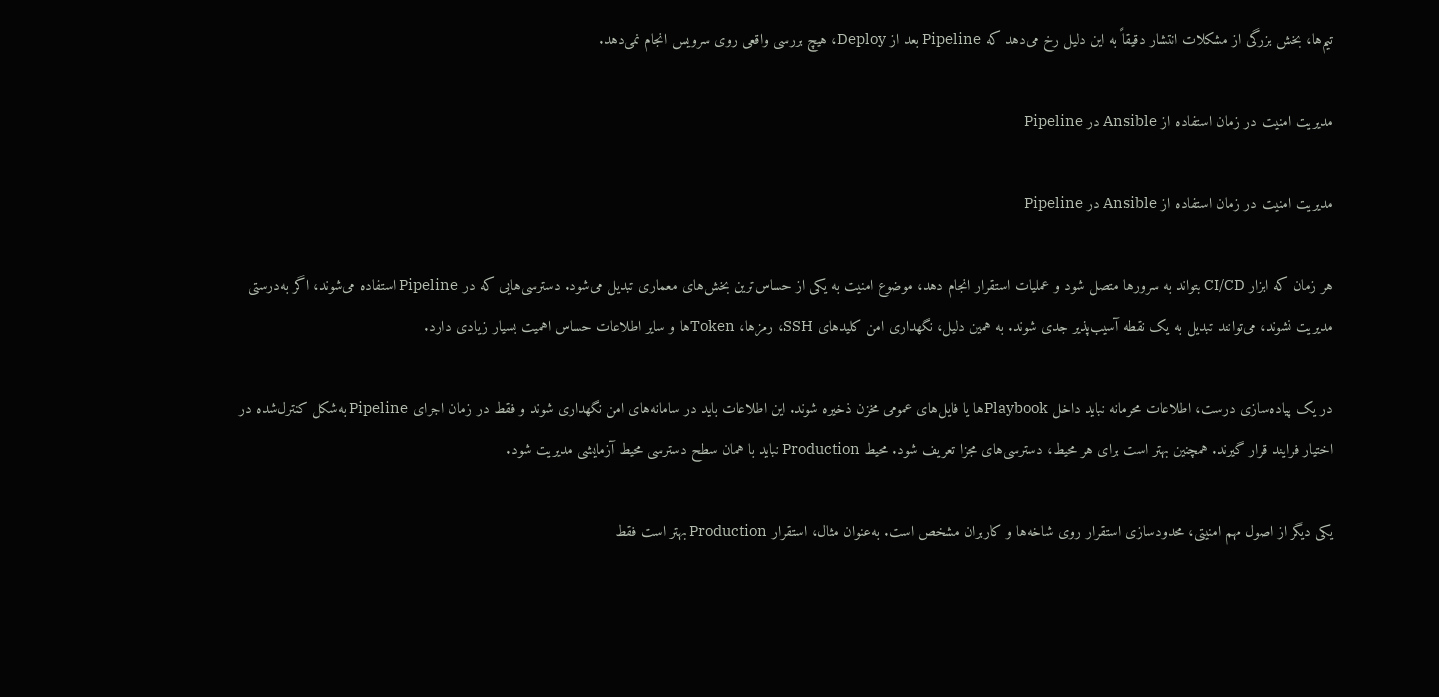تیم‌ها، بخش بزرگی از مشکلات انتشار دقیقاً به این دلیل رخ می‌دهد که Pipeline بعد از Deploy، هیچ بررسی واقعی روی سرویس انجام نمی‌دهد.

مدیریت امنیت در زمان استفاده از Ansible در Pipeline

مدیریت امنیت در زمان استفاده از Ansible در Pipeline

هر زمان که ابزار CI/CD بتواند به سرورها متصل شود و عملیات استقرار انجام دهد، موضوع امنیت به یکی از حساس‌ترین بخش‌های معماری تبدیل می‌شود. دسترسی‌هایی که در Pipeline استفاده می‌شوند، اگر به‌درستی مدیریت نشوند، می‌توانند تبدیل به یک نقطه آسیب‌پذیر جدی شوند. به همین دلیل، نگهداری امن کلیدهای SSH، رمزها، Tokenها و سایر اطلاعات حساس اهمیت بسیار زیادی دارد.

در یک پیاده‌سازی درست، اطلاعات محرمانه نباید داخل Playbookها یا فایل‌های عمومی مخزن ذخیره شوند. این اطلاعات باید در سامانه‌های امن نگهداری شوند و فقط در زمان اجرای Pipeline به‌شکل کنترل‌شده در اختیار فرایند قرار گیرند. همچنین بهتر است برای هر محیط، دسترسی‌های مجزا تعریف شود. محیط Production نباید با همان سطح دسترسی محیط آزمایشی مدیریت شود.

یکی دیگر از اصول مهم امنیتی، محدودسازی استقرار روی شاخه‌ها و کاربران مشخص است. به‌عنوان مثال، استقرار Production بهتر است فقط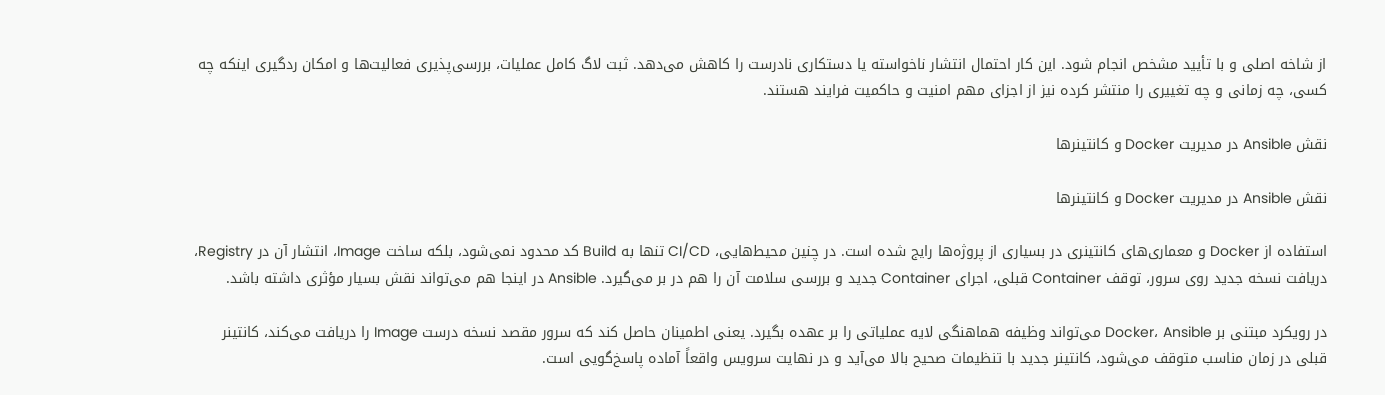از شاخه اصلی و با تأیید مشخص انجام شود. این کار احتمال انتشار ناخواسته یا دستکاری نادرست را کاهش می‌دهد. ثبت لاگ کامل عملیات، بررسی‌پذیری فعالیت‌ها و امکان ردگیری اینکه چه کسی، چه زمانی و چه تغییری را منتشر کرده نیز از اجزای مهم امنیت و حاکمیت فرایند هستند.

نقش Ansible در مدیریت Docker و کانتینرها

نقش Ansible در مدیریت Docker و کانتینرها

استفاده از Docker و معماری‌های کانتینری در بسیاری از پروژه‌ها رایج شده است. در چنین محیط‌هایی، CI/CD تنها به Build کد محدود نمی‌شود، بلکه ساخت Image، انتشار آن در Registry، دریافت نسخه جدید روی سرور، توقف Container قبلی، اجرای Container جدید و بررسی سلامت آن را هم در بر می‌گیرد. Ansible در اینجا هم می‌تواند نقش بسیار مؤثری داشته باشد.

در رویکرد مبتنی بر Docker، Ansible می‌تواند وظیفه هماهنگی لایه عملیاتی را بر عهده بگیرد. یعنی اطمینان حاصل کند که سرور مقصد نسخه درست Image را دریافت می‌کند، کانتینر قبلی در زمان مناسب متوقف می‌شود، کانتینر جدید با تنظیمات صحیح بالا می‌آید و در نهایت سرویس واقعاً آماده پاسخ‌گویی است.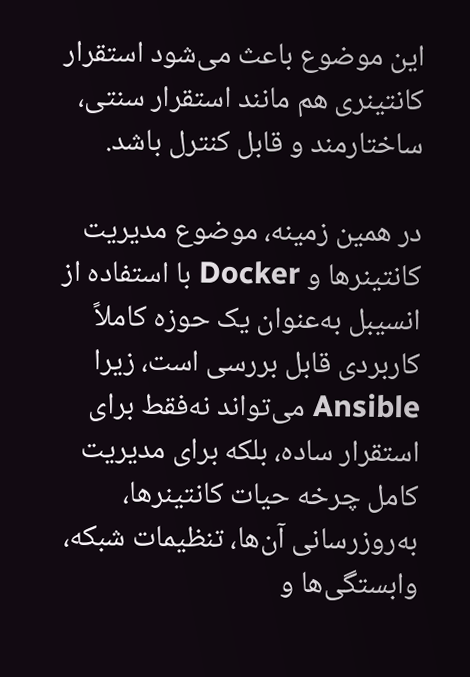این موضوع باعث می‌شود استقرار کانتینری هم مانند استقرار سنتی، ساختارمند و قابل کنترل باشد.

در همین زمینه، موضوع مدیریت کانتینرها و Docker با استفاده از انسیبل به‌عنوان یک حوزه کاملاً کاربردی قابل بررسی است، زیرا Ansible می‌تواند نه‌فقط برای استقرار ساده، بلکه برای مدیریت کامل چرخه حیات کانتینرها، به‌روزرسانی آن‌ها، تنظیمات شبکه، وابستگی‌ها و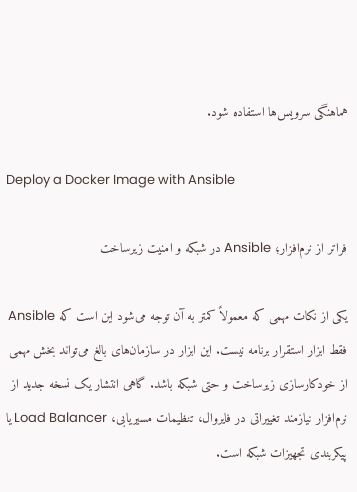هماهنگی سرویس‌ها استفاده شود.

Deploy a Docker Image with Ansible

فراتر از نرم‌افزار؛ Ansible در شبکه و امنیت زیرساخت

یکی از نکات مهمی که معمولاً کمتر به آن توجه می‌شود این است که Ansible فقط ابزار استقرار برنامه نیست. این ابزار در سازمان‌های بالغ می‌تواند بخش مهمی از خودکارسازی زیرساخت و حتی شبکه باشد. گاهی انتشار یک نسخه جدید از نرم‌افزار نیازمند تغییراتی در فایروال، تنظیمات مسیریابی، Load Balancer یا پیکربندی تجهیزات شبکه است.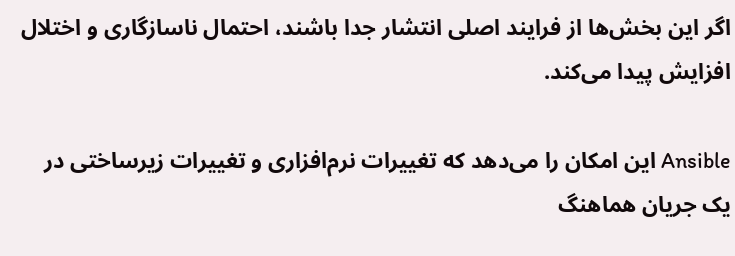اگر این بخش‌ها از فرایند اصلی انتشار جدا باشند، احتمال ناسازگاری و اختلال افزایش پیدا می‌کند.

Ansible این امکان را می‌دهد که تغییرات نرم‌افزاری و تغییرات زیرساختی در یک جریان هماهنگ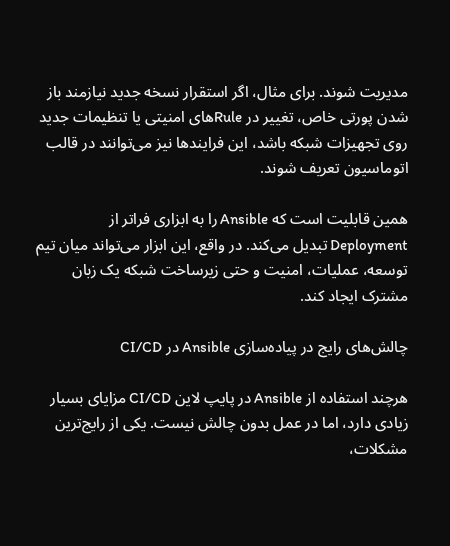مدیریت شوند. برای مثال، اگر استقرار نسخه جدید نیازمند باز شدن پورتی خاص، تغییر در Ruleهای امنیتی یا تنظیمات جدید روی تجهیزات شبکه باشد، این فرایندها نیز می‌توانند در قالب اتوماسیون تعریف شوند.

همین قابلیت است که Ansible را به ابزاری فراتر از Deployment تبدیل می‌کند. در واقع، این ابزار می‌تواند میان تیم توسعه، عملیات، امنیت و حتی زیرساخت شبکه یک زبان مشترک ایجاد کند.

چالش‌های رایج در پیاده‌سازی Ansible در CI/CD

هرچند استفاده از Ansible در پایپ لاین CI/CD مزایای بسیار زیادی دارد، اما در عمل بدون چالش نیست. یکی از رایج‌ترین مشکلات،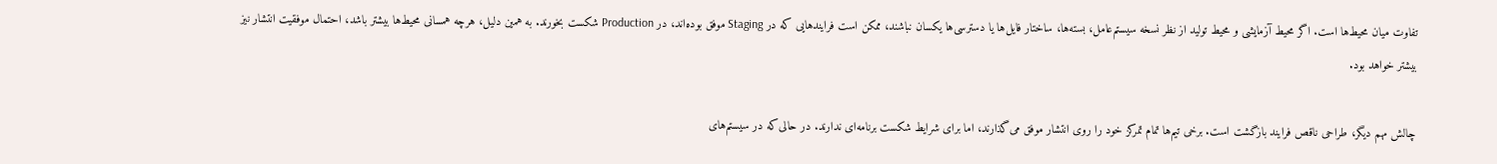تفاوت میان محیط‌ها است. اگر محیط آزمایشی و محیط تولید از نظر نسخه سیستم‌عامل، بسته‌ها، ساختار فایل‌ها یا دسترسی‌ها یکسان نباشند، ممکن است فرایندهایی که در Staging موفق بوده‌اند، در Production شکست بخورند. به همین دلیل، هرچه همسانی محیط‌ها بیشتر باشد، احتمال موفقیت انتشار نیز بیشتر خواهد بود.

چالش مهم دیگر، طراحی ناقص فرایند بازگشت است. برخی تیم‌ها تمام تمرکز خود را روی انتشار موفق می‌گذارند، اما برای شرایط شکست برنامه‌ای ندارند. در حالی‌که در سیستم‌های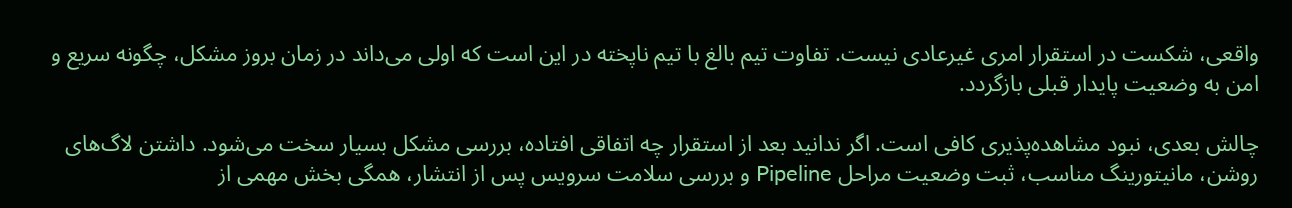واقعی، شکست در استقرار امری غیرعادی نیست. تفاوت تیم بالغ با تیم ناپخته در این است که اولی می‌داند در زمان بروز مشکل، چگونه سریع و امن به وضعیت پایدار قبلی بازگردد.

چالش بعدی، نبود مشاهده‌پذیری کافی است. اگر ندانید بعد از استقرار چه اتفاقی افتاده، بررسی مشکل بسیار سخت می‌شود. داشتن لاگ‌های روشن، مانیتورینگ مناسب، ثبت وضعیت مراحل Pipeline و بررسی سلامت سرویس پس از انتشار، همگی بخش مهمی از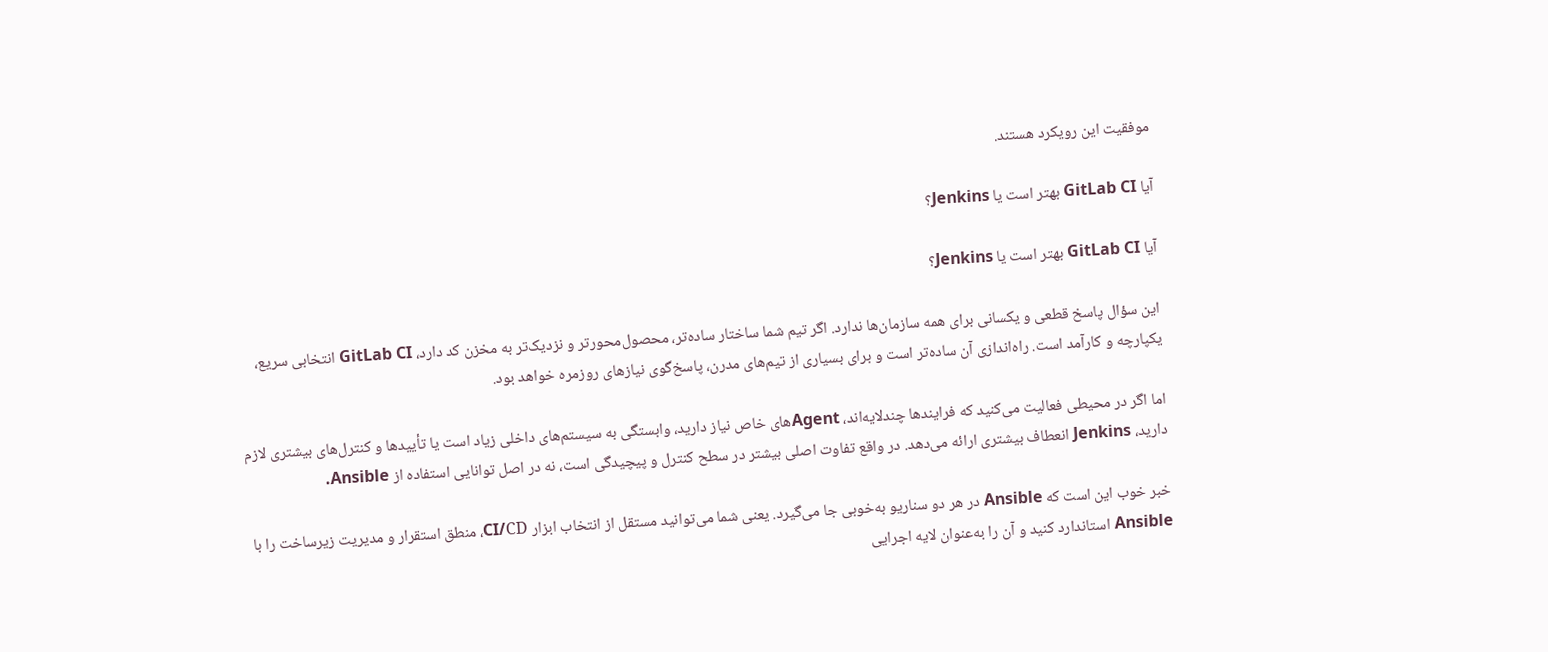موفقیت این رویکرد هستند.

آیا GitLab CI بهتر است یا Jenkins؟

آیا GitLab CI بهتر است یا Jenkins؟

این سؤال پاسخ قطعی و یکسانی برای همه سازمان‌ها ندارد. اگر تیم شما ساختار ساده‌تر، محصول‌محورتر و نزدیک‌تر به مخزن کد دارد، GitLab CI انتخابی سریع، یکپارچه و کارآمد است. راه‌اندازی آن ساده‌تر است و برای بسیاری از تیم‌های مدرن، پاسخ‌گوی نیازهای روزمره خواهد بود.

اما اگر در محیطی فعالیت می‌کنید که فرایندها چندلایه‌اند، Agentهای خاص نیاز دارید، وابستگی به سیستم‌های داخلی زیاد است یا تأییدها و کنترل‌های بیشتری لازم دارید، Jenkins انعطاف بیشتری ارائه می‌دهد. در واقع تفاوت اصلی بیشتر در سطح کنترل و پیچیدگی است، نه در اصل توانایی استفاده از Ansible.

خبر خوب این است که Ansible در هر دو سناریو به‌خوبی جا می‌گیرد. یعنی شما می‌توانید مستقل از انتخاب ابزار CI/CD، منطق استقرار و مدیریت زیرساخت را با Ansible استاندارد کنید و آن را به‌عنوان لایه اجرایی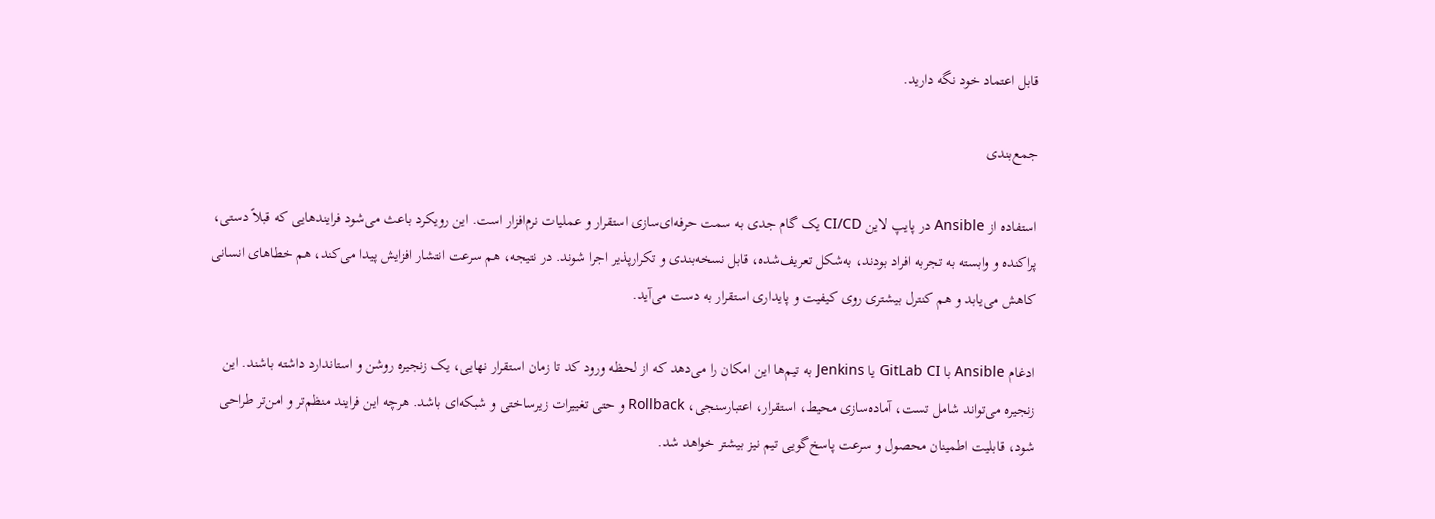قابل اعتماد خود نگه دارید.

جمع‌بندی

استفاده از Ansible در پایپ لاین CI/CD یک گام جدی به سمت حرفه‌ای‌سازی استقرار و عملیات نرم‌افزار است. این رویکرد باعث می‌شود فرایندهایی که قبلاً دستی، پراکنده و وابسته به تجربه افراد بودند، به‌شکل تعریف‌شده، قابل نسخه‌بندی و تکرارپذیر اجرا شوند. در نتیجه، هم سرعت انتشار افزایش پیدا می‌کند، هم خطاهای انسانی کاهش می‌یابد و هم کنترل بیشتری روی کیفیت و پایداری استقرار به دست می‌آید.

ادغام Ansible با GitLab CI یا Jenkins به تیم‌ها این امکان را می‌دهد که از لحظه ورود کد تا زمان استقرار نهایی، یک زنجیره روشن و استاندارد داشته باشند. این زنجیره می‌تواند شامل تست، آماده‌سازی محیط، استقرار، اعتبارسنجی، Rollback و حتی تغییرات زیرساختی و شبکه‌ای باشد. هرچه این فرایند منظم‌تر و امن‌تر طراحی شود، قابلیت اطمینان محصول و سرعت پاسخ‌گویی تیم نیز بیشتر خواهد شد.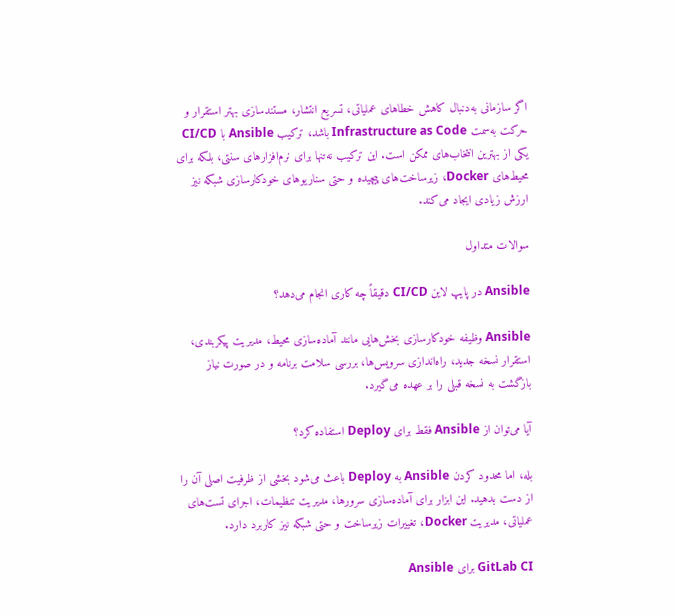اگر سازمانی به‌دنبال کاهش خطاهای عملیاتی، تسریع انتشار، مستندسازی بهتر استقرار و حرکت به‌سمت Infrastructure as Code باشد، ترکیب Ansible با CI/CD یکی از بهترین انتخاب‌های ممکن است. این ترکیب نه‌تنها برای نرم‌افزارهای سنتی، بلکه برای محیط‌های Docker، زیرساخت‌های پیچیده و حتی سناریوهای خودکارسازی شبکه نیز ارزش زیادی ایجاد می‌کند.

سوالات متداول

Ansible در پایپ لاین CI/CD دقیقاً چه کاری انجام می‌دهد؟

Ansible وظیفه خودکارسازی بخش‌هایی مانند آماده‌سازی محیط، مدیریت پیکربندی، استقرار نسخه جدید، راه‌اندازی سرویس‌ها، بررسی سلامت برنامه و در صورت نیاز بازگشت به نسخه قبلی را بر عهده می‌گیرد.

آیا می‌توان از Ansible فقط برای Deploy استفاده کرد؟

بله، اما محدود کردن Ansible به Deploy باعث می‌شود بخشی از ظرفیت اصلی آن را از دست بدهید. این ابزار برای آماده‌سازی سرورها، مدیریت تنظیمات، اجرای تست‌های عملیاتی، مدیریت Docker، تغییرات زیرساخت و حتی شبکه نیز کاربرد دارد.

GitLab CI برای Ansible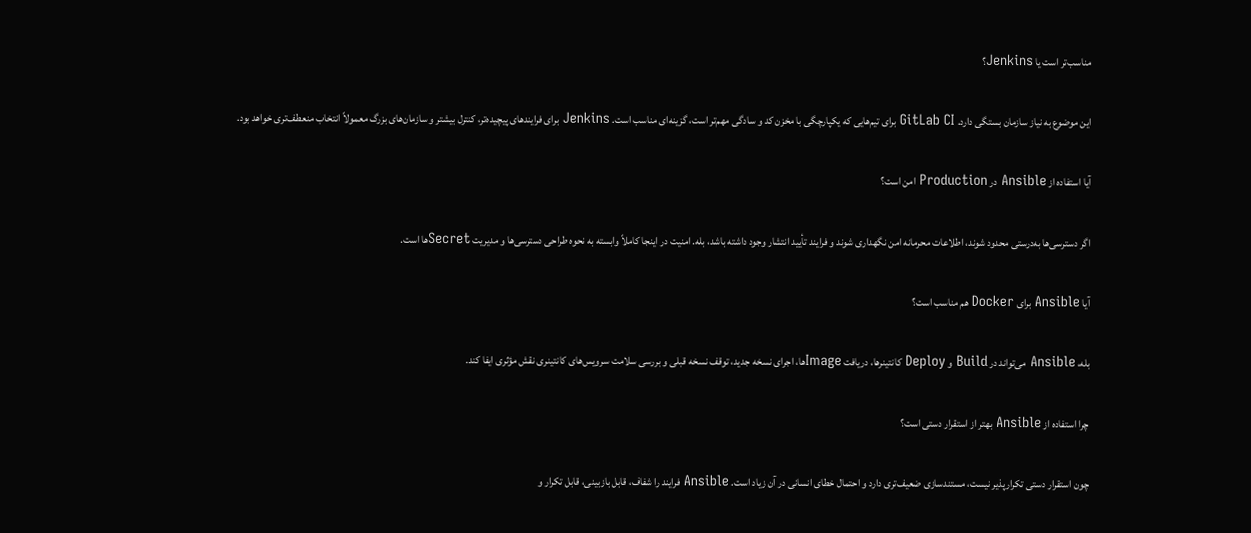مناسب‌تر است یا Jenkins؟

این موضوع به نیاز سازمان بستگی دارد. GitLab CI برای تیم‌هایی که یکپارچگی با مخزن کد و سادگی مهم‌تر است، گزینه‌ای مناسب است. Jenkins برای فرایندهای پیچیده‌تر، کنترل بیشتر و سازمان‌های بزرگ معمولاً انتخاب منعطف‌تری خواهد بود.

آیا استفاده از Ansible در Production امن است؟

اگر دسترسی‌ها به‌درستی محدود شوند، اطلاعات محرمانه امن نگهداری شوند و فرایند تأیید انتشار وجود داشته باشد، بله. امنیت در اینجا کاملاً وابسته به نحوه طراحی دسترسی‌ها و مدیریت Secretها است.

آیا Ansible برای Docker هم مناسب است؟

بله، Ansible می‌تواند در Build و Deploy کانتینرها، دریافت Imageها، اجرای نسخه جدید، توقف نسخه قبلی و بررسی سلامت سرویس‌های کانتینری نقش مؤثری ایفا کند.

چرا استفاده از Ansible بهتر از استقرار دستی است؟

چون استقرار دستی تکرارپذیر نیست، مستندسازی ضعیف‌تری دارد و احتمال خطای انسانی در آن زیاد است. Ansible فرایند را شفاف، قابل بازبینی، قابل تکرار و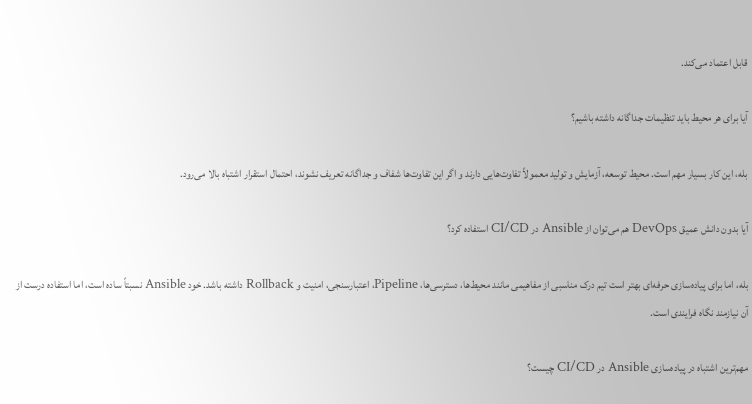قابل اعتماد می‌کند.

آیا برای هر محیط باید تنظیمات جداگانه داشته باشیم؟

بله، این کار بسیار مهم است. محیط توسعه، آزمایش و تولید معمولاً تفاوت‌هایی دارند و اگر این تفاوت‌ها شفاف و جداگانه تعریف نشوند، احتمال استقرار اشتباه بالا می‌رود.

آیا بدون دانش عمیق DevOps هم می‌توان از Ansible در CI/CD استفاده کرد؟

بله، اما برای پیاده‌سازی حرفه‌ای بهتر است تیم درک مناسبی از مفاهیمی مانند محیط‌ها، دسترسی‌ها، Pipeline، اعتبارسنجی، امنیت و Rollback داشته باشد. خود Ansible نسبتاً ساده است، اما استفاده درست از آن نیازمند نگاه فرایندی است.

مهم‌ترین اشتباه در پیاده‌سازی Ansible در CI/CD چیست؟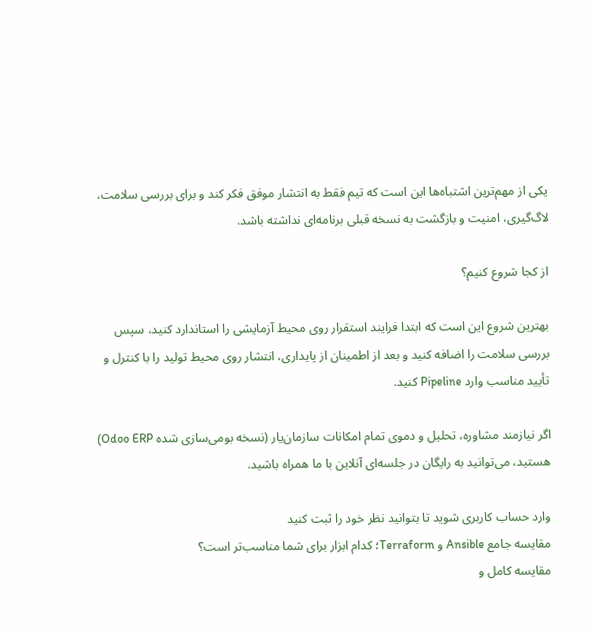یکی از مهم‌ترین اشتباه‌ها این است که تیم فقط به انتشار موفق فکر کند و برای بررسی سلامت، لاگ‌گیری، امنیت و بازگشت به نسخه قبلی برنامه‌ای نداشته باشد.

از کجا شروع کنیم؟

بهترین شروع این است که ابتدا فرایند استقرار روی محیط آزمایشی را استاندارد کنید، سپس بررسی سلامت را اضافه کنید و بعد از اطمینان از پایداری، انتشار روی محیط تولید را با کنترل و تأیید مناسب وارد Pipeline کنید.

اگر نیازمند مشاوره، تحلیل و دموی تمام امکانات سازمان‌یار (نسخه بومی‌سازی شده Odoo ERP) هستید، می‌توانید به رایگان در جلسه‌ای آنلاین با ما همراه باشید.

وارد حساب کاربری شوید تا بتوانید نظر خود را ثبت کنید
مقایسه جامع Ansible و Terraform؛ کدام ابزار برای شما مناسب‌تر است؟
مقایسه کامل و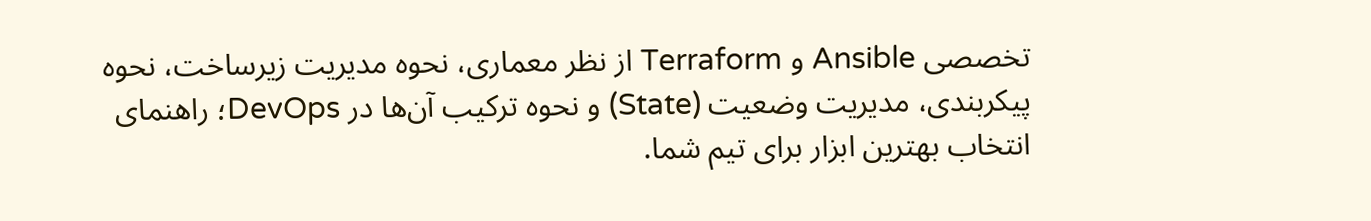تخصصی Ansible و Terraform از نظر معماری، نحوه مدیریت زیرساخت، نحوه پیکربندی، مدیریت وضعیت (State) و نحوه ترکیب آن‌ها در DevOps؛ راهنمای انتخاب بهترین ابزار برای تیم شما.